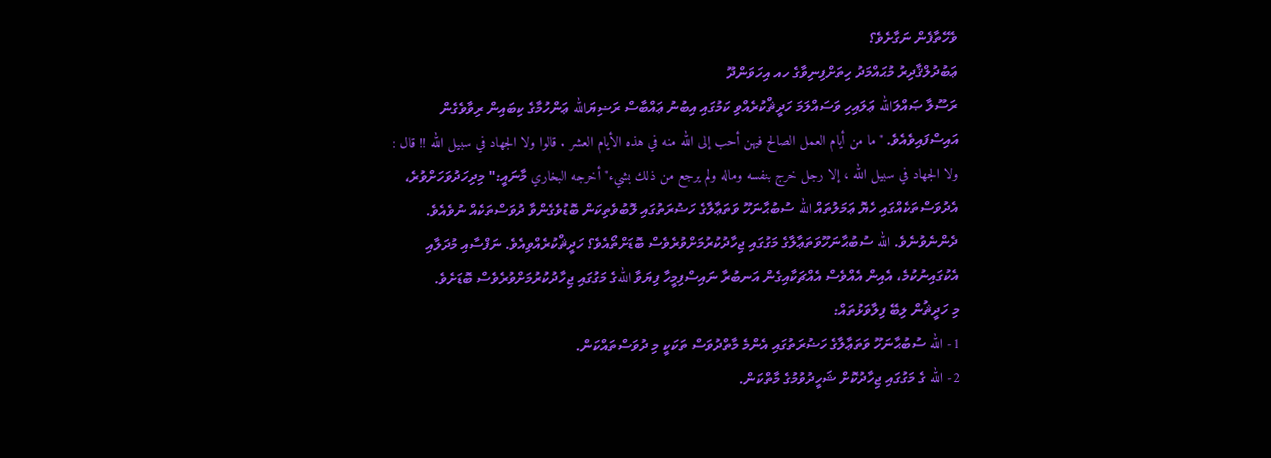ވެހޭތާފެން ނަގާށެވެ؟
ޢަބުދުލްޤާދިރު މުޙައްމަދު ހިތަށްފިނިވާގެ ހއ އިހަވަންދޫ
ރަސޫލާ ޞައްލަالله ޢަލައިހި ވަސައްލަމަ ހަދީޘްކުރެއްވި ކަމުގައި އިބުނު ޢައްބާސް ރަޟިޔަالله ޢަންހުމާގެ ކިބައިން ރިވާވެގެން އައިސްފައިވެއެވެ. "ما من أيام العمل الصالح فيهن أحب إلى الله منه في هذه الأيام العشر . قالوا ولا الجهاد في سبيل الله !! قال : ولا الجهاد في سبيل الله ، إلا رجل خرج بنفسه وماله ولم يرجع من ذلك بشيء" أخرجه البخاري މާނައީ:" މިދިހަދުވަހަށްވުރެ، އެދުވަސްތަކެއްގައި ހެޔޮ ޢަމަލުތައް الله ސުބުޙާނަހޫ ވަތަޢާލާގެ ހަޟުރަތުގައި ލޮބުވެތިކަން ބޮޑުވެގެންވާ ދުވަސްތަކެއް ނުވެއެވެ. ދެންނެވުނެވެ. الله ސުބުޙާނަހޫވަތަޢާލާގެ މަގުގައި ޖިހާދުކުރުމަށްވުރެވެސް ބޮޑަށްތޯއެވެ؟ ހަދީޘްކުރެއްވިއެވެ. ނަފްސާއި މުދަލާއި އެކުގައިނުކުމެ، އެއިން އެއްވެސް އެއްޗަކާއިގެން އަނބުރާ ނައިސްފިމީހާ ފިޔަވާ اللهގެ މަގުގައި ޖިހާދުކުރުމަށްވުރެވެސް ބޮޑަށެވެ.
މި ހަދީޘުން ލިބޭ ފިލާވަޅުތައް:
1- الله ސުބުޙާނަހޫ ވަތަޢާލާގެ ހަޟުރަތުގައި އެންމެ މާތްދުވަސް ތަކަކީ މި ދުވަސްތައްކަން.
2- الله ގެ މަގުގައި ޖިހާދުކޮށް ޝަހީދުވުމުގެ މާތްކަން.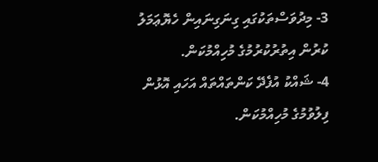3- މިދުވަސްތަކުގައި ގިނަގިނައިން ހެޔޮޢަމަލު ކުރުން އިތުރުކުރުމުގެ މުހިއްމުކަން.
4- ޝައްކު އުފެދޭ ކަންތައްތައް އަހައި އޮޅުން ފިލުވުމުގެ މުހިއްމުކަން.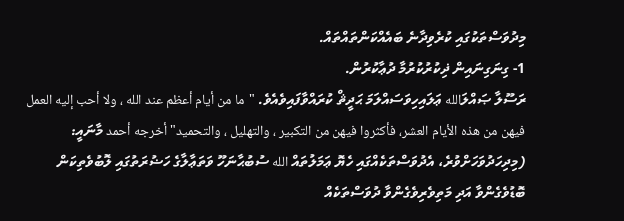މިދުވަސްތަކުގައި ކުރެވިދާނެ ބައެއްކަންތައްތައް.
1- ގިނަގިނައިން ޛިކުރުކުރުމާ ދުޢާކުރުން.
ރަސޫލާ ޞައްލަالله ޢަލައިހިވަސައްލަމަ ޙަދީޘް ކުރައްވާފައިވެއެވެ. "ما من أيام أعظم عند الله ، ولا أحب إليه العمل فيهن من هذه الأيام العشر، فأكثروا فيهن من التكبير ، والتهليل ، والتحميد" أخرجه أحمد މާނައީ: (މިދިހަދުވަހަށްވުރެ، އެދުވަސްތަކެއްގައި ހެޔޮ ޢަމަލުތައް الله ސުބުޙާނަހޫ ވަތަޢާލާގެ ހަޟުރަތުގައި ލޮބުވެތިކަން ބޮޑުވެގެންވާ އަދި މަތިވެރިވެގެންވާ ދުވަސްތަކެއް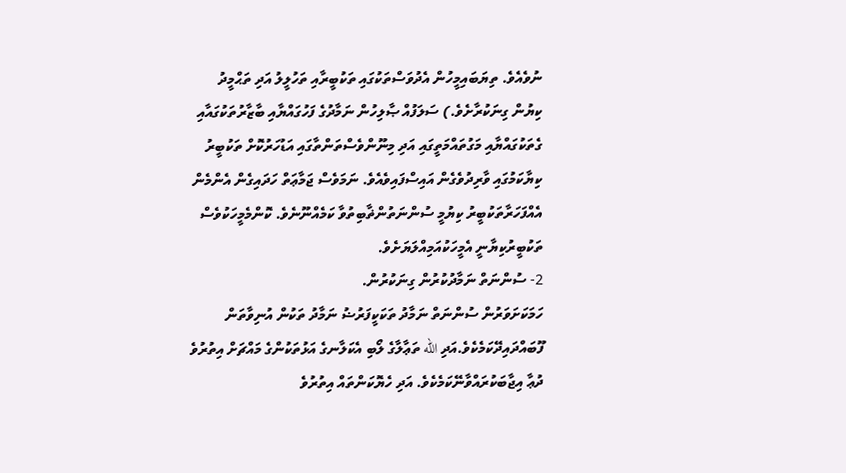ނުވެއެވެ. ތިޔަބައިމީހުން އެދުވަސްތަކުގައި ތަކުބީރާއި ތަހުލީލު އަދި ތަޙްމީދު ކިޔުން ގިނަކުރާށެވެ.) ސަލަފުއް ޞާލިހުން ނަމާދުގެ ފަހުގައްޔާއި ބާޒާރުތަކުގައާއި ގެތަކުގައްޔާއި މަގުތައްމަތީގައި އަދި މިނޫންވެސްތަންތާގައި އަޑުހަރުކޮށް ތަކުބީރު ކިޔާކަމުގައި ވާރިދުވެގެން އައިސްފައިވެއެވެ. ނަމަވެސް ޖަމާޢަތް ހަދައިގެން އެންމެން އެއްފަހަރާތަކުބީރު ކިޔުމީ ސުންނަތުންޡާބިތުވާ ކަމެއްނޫނެވެ. ކޮންމެމީހަކުވެސް ތަކުބީރުކިޔާނީ އެމީހަކުއަމިއްލަޔަށެވެ.
2- ސުންނަތް ނަމާދުކުރުން ގިނަކުރުން.
ހަމަކަށަވަރުން ސުންނަތް ނަމާދު ތަކަކީފަރުޟު ނަމާދު ތަކުން އުނިވާތަން ފޫބައްދައިދޭކަމެކެވެ.އަދި الله ތަޢާލާގެ ލޯބި އެކަލާނގެ އަޅުތަކުންގެ މައްޗަށް އިތުރުވެ ދުޢާ އިޖާބަކުރައްވާނޭކަމެކެވެ. އަދި ހެޔޮކަންތައް އިތުރުވެ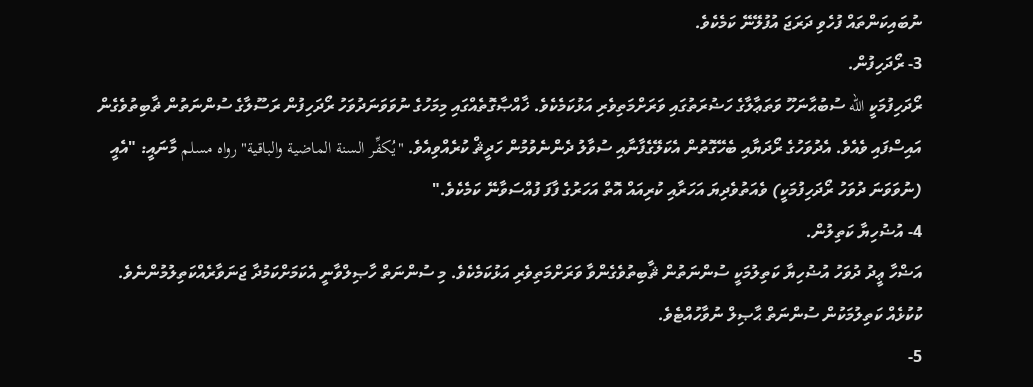ނުބައިކަންތައް ފުހެވި ދަރަޖަ އުފުލޭނޭ ކަމެކެވެ.
3- ރޯދަހިފުން.
ރޯދަހިފުމަކީ الله ސުބުޙާނަހޫ ވަތަޢާލާގެ ހަޟުރަތުގައި ވަރަށްމަތިވެރި އަޅުކަމެކެވެ. ޚާއްޞާގޮތެއްގައި މިމަހުގެ ނުވަވަނަދުވަހު ރޯދަހިފުން ރަސޫލާގެ ސުންނަތުން ޡާބިތުވެގެން އައިސްފައި ވެއެވެ. އެދުވަހުގެ ރޯދަޔާއި ބެހޭގޮތުން އެކަލޭގެފާނާއި ސުވާލު ދެންނެވުމުން ހަދީޘް ކުރެއްވިއެވެ. "يُكفِّر السنة الماضية والباقية" رواه مسلم މާނައީ: "އެއީ (ނުވަވަނަ ދުވަހު ރޯދަހިފުމަކީ) ވެއަތުވެދިޔަ އަހަރާއި ކުރިއައް އޮތް އަހަރުގެ ފާފަ ފުއްސަވާނޭ ކަމެކެވެ."
4- އުޟުހިޔާ ކަތިލުން.
އަޟްހާ ޢީދު ދުވަހު އުޟުހިޔާ ކަތިލުމަކީ ސުންނަތުން ޘާބިތުވެގެންވާ ވަރަށްމަތިވެރި އަޅުކަމެކެވެ. މި ސުންނަތް ހާޞިލްވާނީ އެކަމަށްކަމުދާ ޖަނަވާރެއްކަތިލުމުންނެވެ. ކުކުޅެއް ކަތިލުމަކުން ސުންނަތް ޙާޞިލް ނުވާހުއްޓެވެ.
5-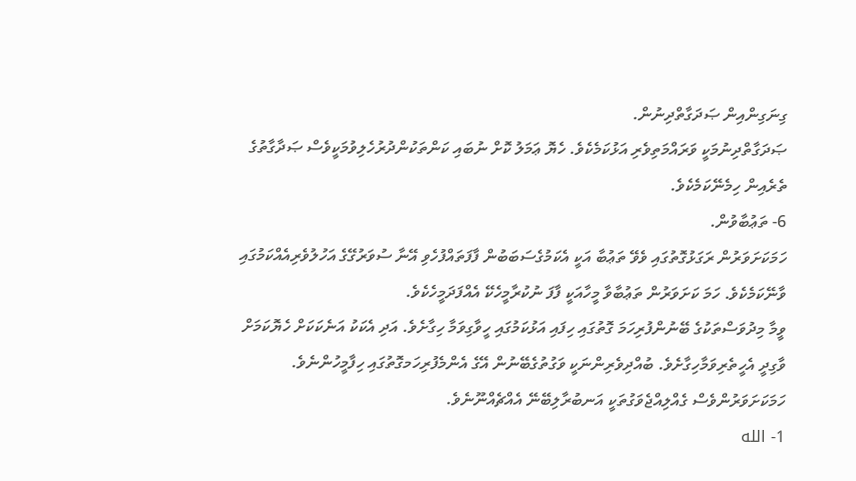ގިނަގިންއިން ޞަދަގާތްދިނުން.
ޞަދަގާތްދިނުމަކީ ވަރައްމަތިވެރި އަޅުކަމެކެވެ. ހެޔޮ ޢަމަލު ކޮށް ނުބައި ކަންތަކުންދުރުހެލިވުމަކީވެސް ޞަދާގާތުގެ ތެރެއިން ހިމެނޭކަމެކެވެ.
6- ތަޢުބާވުން.
ހަމަކަށަވަރުން ރަގަޅުގޮތުގައި ވެވޭ ތަޢުބާ އަކީ އެކަމުގެސަބަބުން ފާފަތައްފުހެވި އޭނާ ސުވަރުގޭގެ އަހުލުވެރިއެއްކަމުގައި ވާނޭކަމެކެވެ. ހަމަ ކަށަވަރުން ތަޢުބާވާ މީހާއަކީ ފާފަ ނުކުރާމީހެކޭ އެއްފަދަމީހެކެވެ.
ވީމާ މިދުވަސްތަކުގެ ބޭނުންފުރިހަމަ ގޮތުގައި ހިފައި އަޅުކަމުގައި ހީވާގިވަމާ ހިގާށެވެ. އަދި އެކަކު އަނެކަކަށް ހެޔޮކަމަށް ވާގިދީ އެހީތެރިވަމާހިގާށެވެ. ބުއްދިވެރިންނަކީ ވަގުތުގެބޭނުން އޭގެ އެންމެފުރިހަމގޮތުގައި ހިފާމީހުންނެވެ. ހަމަކަށަވަރުންވެސް ގެއްލިއްޖެވަގުތަކީ އަނބުރާލިބޭނޭ އެއްޗެއްނޫނެވެ.
1- الله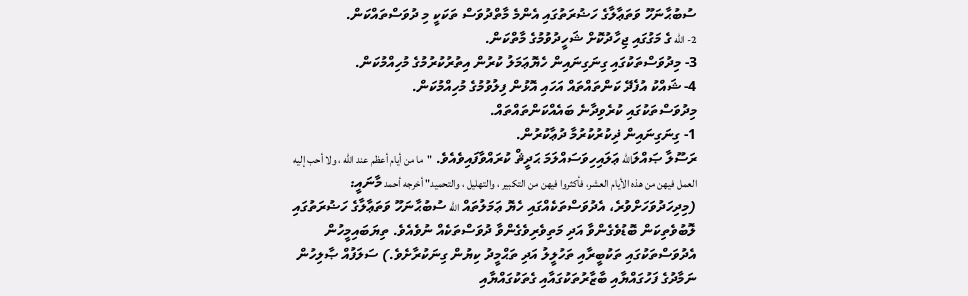ސުބުޙާނަހޫ ވަތަޢާލާގެ ހަޟުރަތުގައި އެންމެ މާތްދުވަސް ތަކަކީ މި ދުވަސްތައްކަން.
2- الله ގެ މަގުގައި ޖިހާދުކޮށް ޝަހީދުވުމުގެ މާތްކަން.
3- މިދުވަސްތަކުގައި ގިނަގިނައިން ހެޔޮޢަމަލު ކުރުން އިތުރުކުރުމުގެ މުހިއްމުކަން.
4- ޝައްކު އުފެދޭ ކަންތައްތައް އަހައި އޮޅުން ފިލުވުމުގެ މުހިއްމުކަން.
މިދުވަސްތަކުގައި ކުރެވިދާނެ ބައެއްކަންތައްތައް.
1- ގިނަގިނައިން ޛިކުރުކުރުމާ ދުޢާކުރުން.
ރަސޫލާ ޞައްލަالله ޢަލައިހިވަސައްލަމަ ޙަދީޘް ކުރައްވާފައިވެއެވެ. "ما من أيام أعظم عند الله ، ولا أحب إليه العمل فيهن من هذه الأيام العشر، فأكثروا فيهن من التكبير ، والتهليل ، والتحميد" أخرجه أحمد މާނައީ: (މިދިހަދުވަހަށްވުރެ، އެދުވަސްތަކެއްގައި ހެޔޮ ޢަމަލުތައް الله ސުބުޙާނަހޫ ވަތަޢާލާގެ ހަޟުރަތުގައި ލޮބުވެތިކަން ބޮޑުވެގެންވާ އަދި މަތިވެރިވެގެންވާ ދުވަސްތަކެއް ނުވެއެވެ. ތިޔަބައިމީހުން އެދުވަސްތަކުގައި ތަކުބީރާއި ތަހުލީލު އަދި ތަޙްމީދު ކިޔުން ގިނަކުރާށެވެ.) ސަލަފުއް ޞާލިހުން ނަމާދުގެ ފަހުގައްޔާއި ބާޒާރުތަކުގައާއި ގެތަކުގައްޔާއި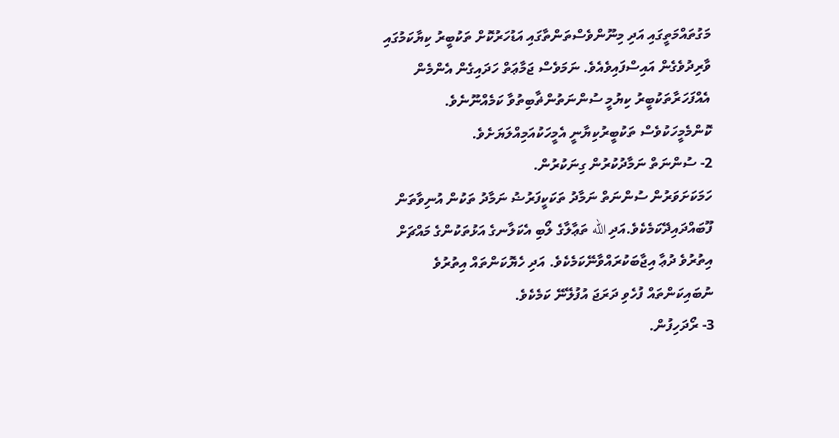މަގުތައްމަތީގައި އަދި މިނޫންވެސްތަންތާގައި އަޑުހަރުކޮށް ތަކުބީރު ކިޔާކަމުގައި ވާރިދުވެގެން އައިސްފައިވެއެވެ. ނަމަވެސް ޖަމާޢަތް ހަދައިގެން އެންމެން އެއްފަހަރާތަކުބީރު ކިޔުމީ ސުންނަތުންޡާބިތުވާ ކަމެއްނޫނެވެ. ކޮންމެމީހަކުވެސް ތަކުބީރުކިޔާނީ އެމީހަކުއަމިއްލަޔަށެވެ.
2- ސުންނަތް ނަމާދުކުރުން ގިނަކުރުން.
ހަމަކަށަވަރުން ސުންނަތް ނަމާދު ތަކަކީފަރުޟު ނަމާދު ތަކުން އުނިވާތަން ފޫބައްދައިދޭކަމެކެވެ.އަދި الله ތަޢާލާގެ ލޯބި އެކަލާނގެ އަޅުތަކުންގެ މައްޗަށް އިތުރުވެ ދުޢާ އިޖާބަކުރައްވާނޭކަމެކެވެ. އަދި ހެޔޮކަންތައް އިތުރުވެ ނުބައިކަންތައް ފުހެވި ދަރަޖަ އުފުލޭނޭ ކަމެކެވެ.
3- ރޯދަހިފުން.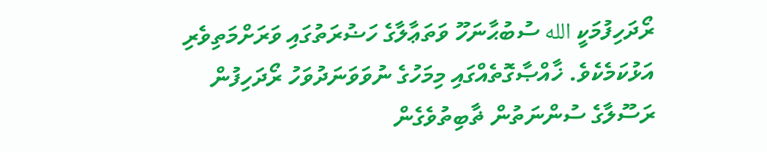ރޯދަހިފުމަކީ الله ސުބުޙާނަހޫ ވަތަޢާލާގެ ހަޟުރަތުގައި ވަރަށްމަތިވެރި އަޅުކަމެކެވެ. ޚާއްޞާގޮތެއްގައި މިމަހުގެ ނުވަވަނަދުވަހު ރޯދަހިފުން ރަސޫލާގެ ސުންނަތުން ޡާބިތުވެގެން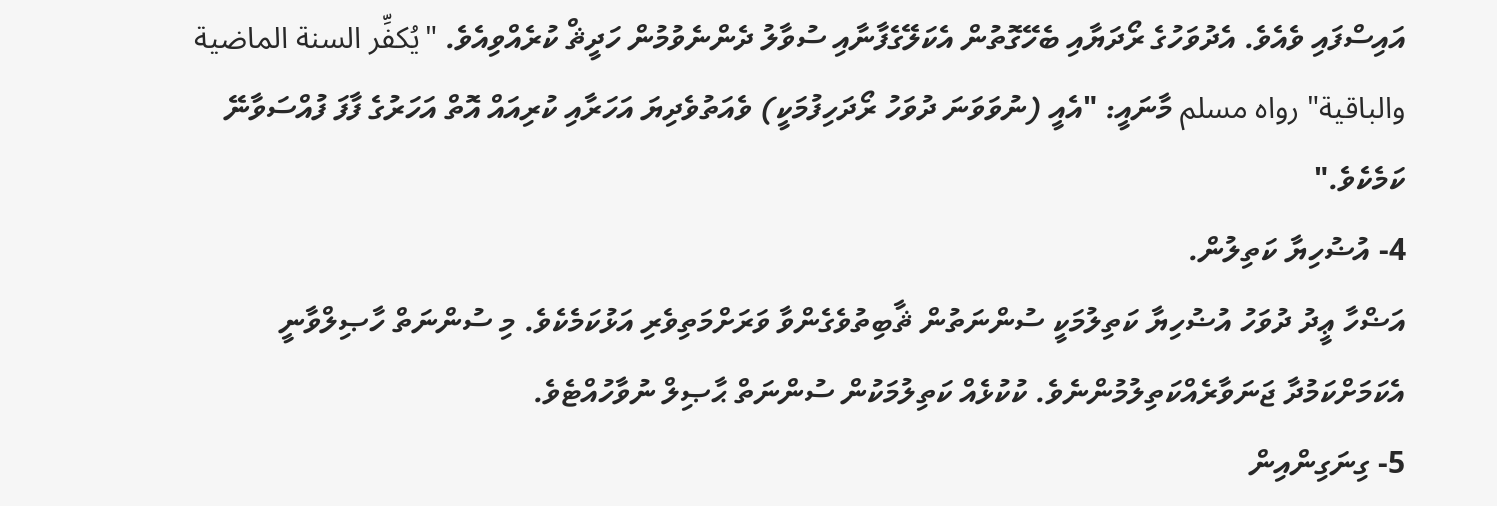އައިސްފައި ވެއެވެ. އެދުވަހުގެ ރޯދަޔާއި ބެހޭގޮތުން އެކަލޭގެފާނާއި ސުވާލު ދެންނެވުމުން ހަދީޘް ކުރެއްވިއެވެ. "يُكفِّر السنة الماضية والباقية" رواه مسلم މާނައީ: "އެއީ (ނުވަވަނަ ދުވަހު ރޯދަހިފުމަކީ) ވެއަތުވެދިޔަ އަހަރާއި ކުރިއައް އޮތް އަހަރުގެ ފާފަ ފުއްސަވާނޭ ކަމެކެވެ."
4- އުޟުހިޔާ ކަތިލުން.
އަޟްހާ ޢީދު ދުވަހު އުޟުހިޔާ ކަތިލުމަކީ ސުންނަތުން ޘާބިތުވެގެންވާ ވަރަށްމަތިވެރި އަޅުކަމެކެވެ. މި ސުންނަތް ހާޞިލްވާނީ އެކަމަށްކަމުދާ ޖަނަވާރެއްކަތިލުމުންނެވެ. ކުކުޅެއް ކަތިލުމަކުން ސުންނަތް ޙާޞިލް ނުވާހުއްޓެވެ.
5- ގިނަގިންއިން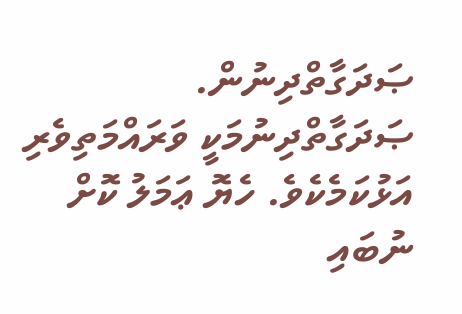ޞަދަގާތްދިނުން.
ޞަދަގާތްދިނުމަކީ ވަރައްމަތިވެރި އަޅުކަމެކެވެ. ހެޔޮ ޢަމަލު ކޮށް ނުބައި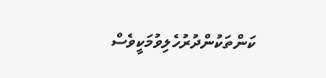ކަންތަކުންދުރުހެލިވުމަކީވެސް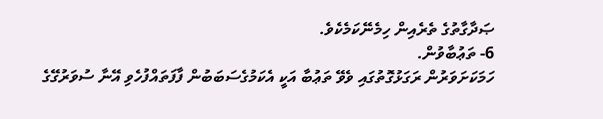ޞަދާގާތުގެ ތެރެއިން ހިމެނޭކަމެކެވެ.
6- ތަޢުބާވުން.
ހަމަކަށަވަރުން ރަގަޅުގޮތުގައި ވެވޭ ތަޢުބާ އަކީ އެކަމުގެސަބަބުން ފާފަތައްފުހެވި އޭނާ ސުވަރުގޭގެ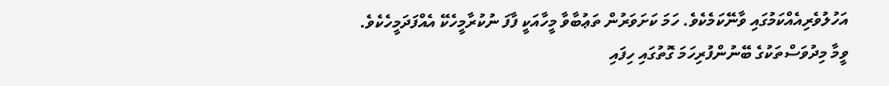އަހުލުވެރިއެއްކަމުގައި ވާނޭކަމެކެވެ. ހަމަ ކަށަވަރުން ތަޢުބާވާ މީހާއަކީ ފާފަ ނުކުރާމީހެކޭ އެއްފަދަމީހެކެވެ.
ވީމާ މިދުވަސްތަކުގެ ބޭނުންފުރިހަމަ ގޮތުގައި ހިފައި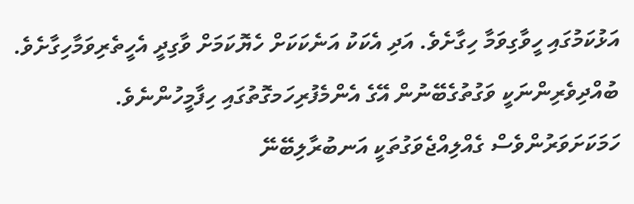އަޅުކަމުގައި ހީވާގިވަމާ ހިގާށެވެ. އަދި އެކަކު އަނެކަކަށް ހެޔޮކަމަށް ވާގިދީ އެހީތެރިވަމާހިގާށެވެ. ބުއްދިވެރިންނަކީ ވަގުތުގެބޭނުން އޭގެ އެންމެފުރިހަމގޮތުގައި ހިފާމީހުންނެވެ. ހަމަކަށަވަރުންވެސް ގެއްލިއްޖެވަގުތަކީ އަނބުރާލިބޭނޭ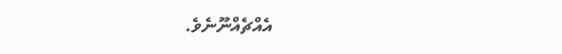އެއްޗެއްނޫނެވެ.